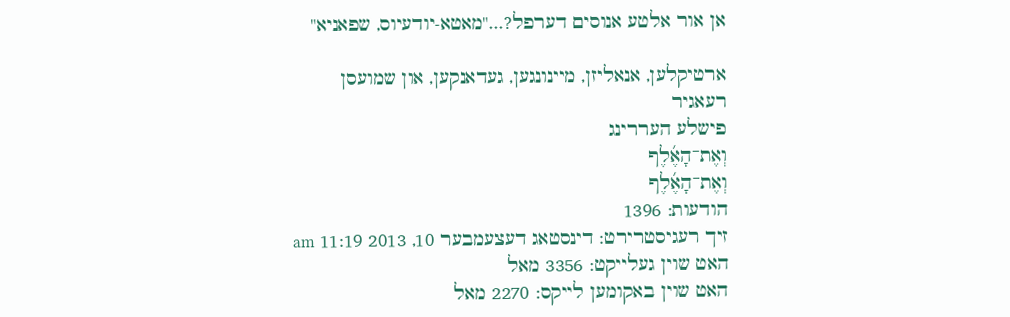אן אור אלטע אנוסים דערפל?..."מאטא-יודעיוס, שפאניא"

ארטיקלען, אנאליזן, מיינונגען, געדאנקען, און שמועסן
רעאגיר
פישלע העררינג
וְאֶת־הָאֶ֜לֶף
וְאֶת־הָאֶ֜לֶף
הודעות: 1396
זיך רעגיסטרירט: דינסטאג דעצעמבער 10, 2013 11:19 am
האט שוין געלייקט: 3356 מאל
האט שוין באקומען לייקס: 2270 מאל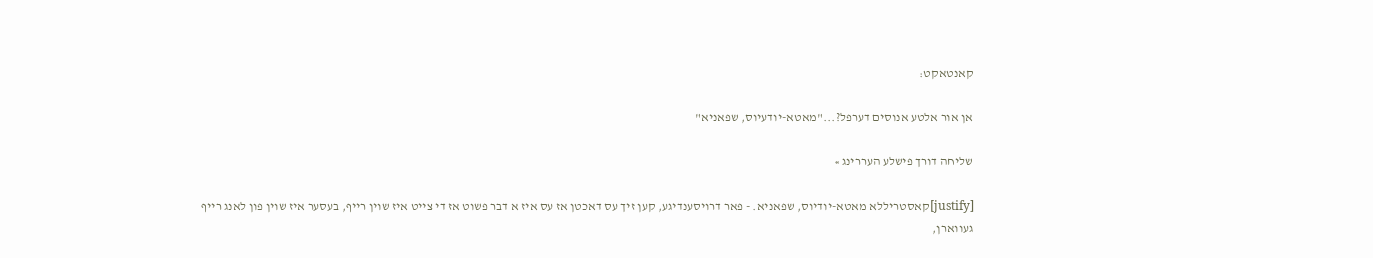קאנטאקט:

אן אור אלטע אנוסים דערפל?..."מאטא-יודעיוס, שפאניא"

שליחה דורך פישלע העררינג »

[justify]קאסטריללא מאטא-יודיוס, שפאניא. - פאר דרויסענדיגע, קען זיך עס דאכטן אז עס איז א דבר פשוט אז די צייט איז שוין רייף, בעסער איז שוין פון לאנג רייף געווארן,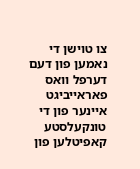צו טוישן די נאמען פון דעם דערפל וואס פאראייביגט איינער פון די טונקעלסטע קאפיטלען פון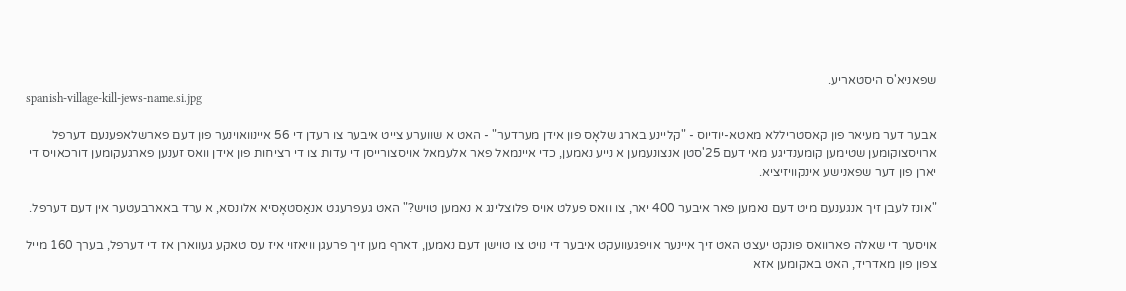שפאניא'ס היסטאריע.
spanish-village-kill-jews-name.si.jpg

אבער דער מעיאר פון קאסטריללא מאטא-יודיוס - "קליינע בארג שלאָס פון אידן מערדער" - האט א שווערע צייט איבער צו רעדן די 56 איינוואוינער פון דעם פארשלאפענעם דערפל ארויסצוקומען שטימען קומענדיגע מאי דעם 25'סטן אנצונעמען א נייע נאמען, כדי איינמאל פאר אלעמאל אויסצורייסן די עדות צו די רציחות פון אידן וואס זענען פארגעקומען דורכאויס די יארן פון דער שפאנישע אינקוויזיציא.

"אונז לעבן זיך אנגענעם מיט דעם נאמען פאר איבער 400 יאר, צו וואס פעלט אויס פלוצלינג א נאמען טויש?" האט געפרעגט אנאַסטאָסיא אלונסא, א ערד באארבעטער אין דעם דערפל.

אויסער די שאלה פארוואס פונקט יעצט האט זיך איינער אויפגעוועקט איבער די נויט צו טוישן דעם נאמען, דארף מען זיך פרעגן וויאזוי איז עס טאקע געווארן אז די דערפל, בערך 160 מייל צפון פון מאדריד, האט באקומען אזא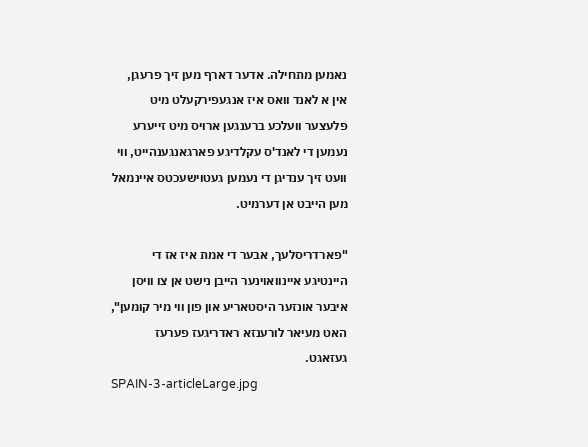נאמען מתחילה. אדער דארף מען זיך פרעגן, אין א לאנד וואס איז אנגעפירקעלט מיט פלעצער וועלכע ברענגען ארויס מיט זייערע נעמען די לאנד'ס עקלדיגע פארגאנגענהייט, ווי וועט זיך ענדיגן די נעמען געטוישעכטס איינמאל מען הייבט אן דערמיט.

"פארדריסלעך, אבער די אמת איז אז די היינטיגע איינוואוינער הייבן נישט אן צו וויסן איבער אונזער היסטאריע און פון ווי מיר קומען", האט מעיאר לורענזא ראדריגעז פערעז געזאגט.
SPAIN-3-articleLarge.jpg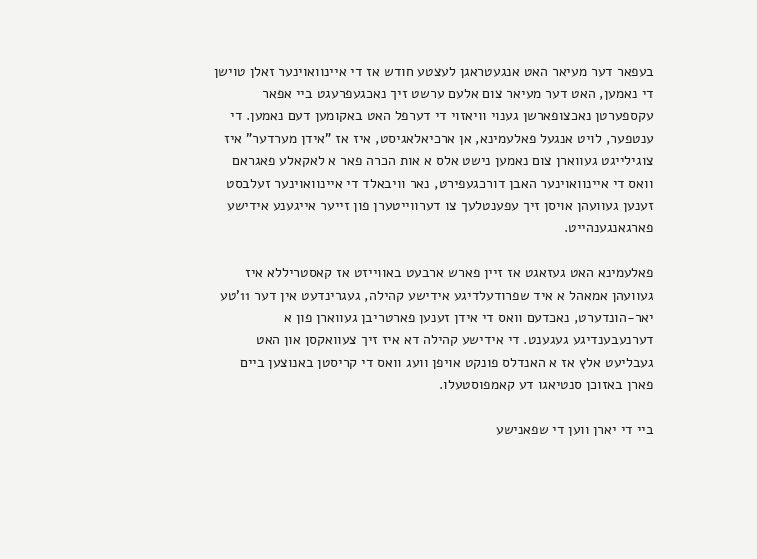בעפאר דער מעיאר האט אנגעטראגן לעצטע חודש אז די איינוואוינער זאלן טוישן די נאמען, האט דער מעיאר צום אלעם ערשט זיך נאכגעפרעגט ביי אפאר עקספערטן נאכצופארשן גענוי וויאזוי די דערפל האט באקומען דעם נאמען. די ענטפער, לויט אנגעל פאלעמינא, אן ארכיאלאגיסט, איז אז "אידן מערדער" איז צוגילייגט געווארן צום נאמען נישט אלס א אות הכרה פאר א לאקאלע פאגראם וואס די איינוואוינער האבן דורכגעפירט, נאר וויבאלד די איינוואוינער זעלבסט זענען געוועהן אויסן זיך עפענטלעך צו דערווייטערן פון זייער אייגענע אידישע פארגאנגענהייט.

פאלעמינא האט געזאגט אז זיין פארש ארבעט באווייזט אז קאסטריללא איז געוועהן אמאהל א איד שפרודעלדיגע אידישע קהילה, געגרינדעט אין דער 11'טע יאר-הונדערט, נאכדעם וואס די אידן זענען פארטריבן געווארן פון א דערנעבענדיגע געגענט. די אידישע קהילה דא איז זיך צעוואקסן און האט געבליעט אלץ אז א האנדלס פונקט אויפן וועג וואס די קריסטן באנוצען ביים פארן באזוכן סנטיאגו דע קאמפוסטעלו.

ביי די יארן ווען די שפאנישע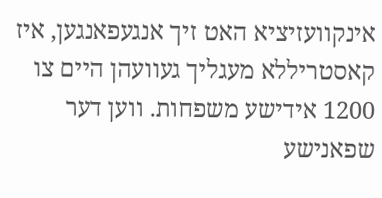אינקוועזיציא האט זיך אנגעפאנגען, איז קאסטריללא מעגליך געוועהן היים צו 1200 אידישע משפחות. ווען דער שפאנישע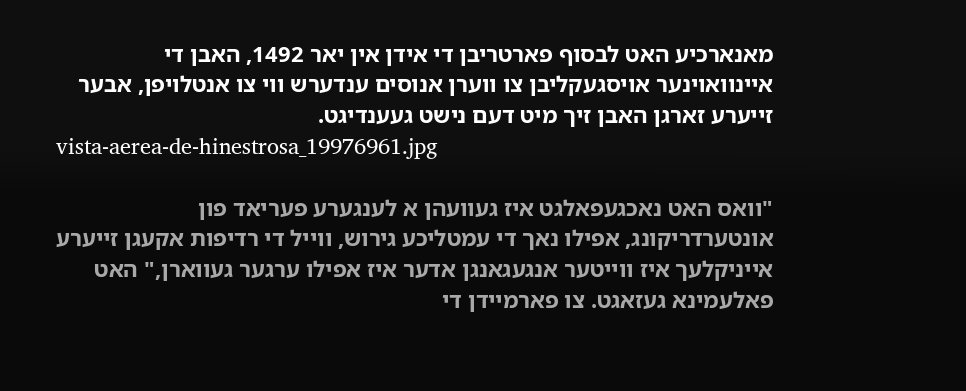מאנארכיע האט לבסוף פארטריבן די אידן אין יאר 1492, האבן די איינוואוינער אויסגעקליבן צו ווערן אנוסים ענדערש ווי צו אנטלויפן, אבער זייערע זארגן האבן זיך מיט דעם נישט געענדיגט.
vista-aerea-de-hinestrosa_19976961.jpg

"וואס האט נאכגעפאלגט איז געוועהן א לענגערע פעריאד פון אונטערדריקונג, אפילו נאך די עמטליכע גירוש, ווייל די רדיפות אקעגן זייערע אייניקלעך איז ווייטער אנגעגאנגן אדער איז אפילו ערגער געווארן," האט פאלעמינא געזאגט. צו פארמיידן די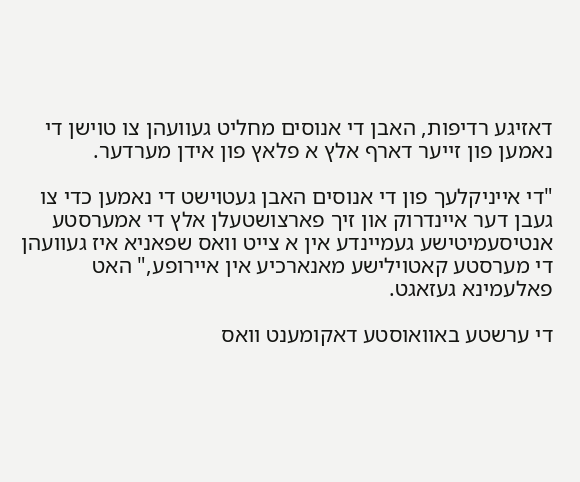דאזיגע רדיפות, האבן די אנוסים מחליט געוועהן צו טוישן די נאמען פון זייער דארף אלץ א פלאץ פון אידן מערדער.

"די אייניקלעך פון די אנוסים האבן געטוישט די נאמען כדי צו געבן דער איינדרוק און זיך פארצושטעלן אלץ די אמערסטע אנטיסעמיטישע געמיינדע אין א צייט וואס שפאניא איז געוועהן די מערסטע קאטוילישע מאנארכיע אין איירופע," האט פאלעמינא געזאגט.

די ערשטע באוואוסטע דאקומענט וואס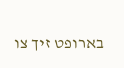בארופט זיך צו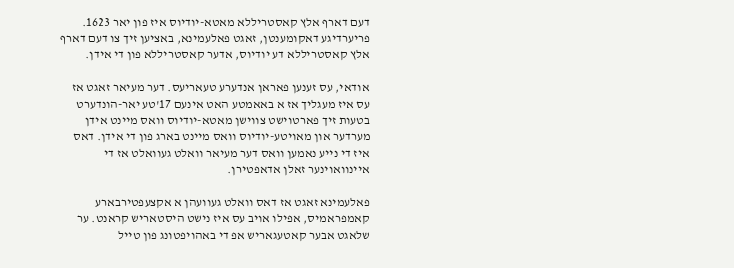דעם דארף אלץ קאסטריללא מאטא-יודיוס איז פון יאר 1623. פריערדיגע דאקומענטן, זאגט פאלעמינא, באציען זיך צו דעם דארף אלץ קאסטריללא דע יודיוס, אדער קאסטריללא פון די אידן.

אודאי, עס זענען פאראן אנדערע טעאריעס. דער מעיאר זאגט אז עס איז מעגליך אז א באאמטע האט אינעם 17'טע יאר-הונדערט בטעות זיך פארטוישט צווישן מאטא-יודיוס וואס מיינט אידן מערדער און מאויטע-יודיוס וואס מיינט בארג פון די אידן. דאס איז די נייע נאמען וואס דער מעיאר וואלט געוואלט אז די איינוואוינער זאלן אדאפטירן.

פאלעמינא זאגט אז דאס וואלט געוועהן א אקצעפטירבארע קאמפראמיס, אפילו אויב עס איז נישט היסטאריש קראנט. ער שלאגט אבער קאטעגאריש אפ די באהויפטונג פון טייל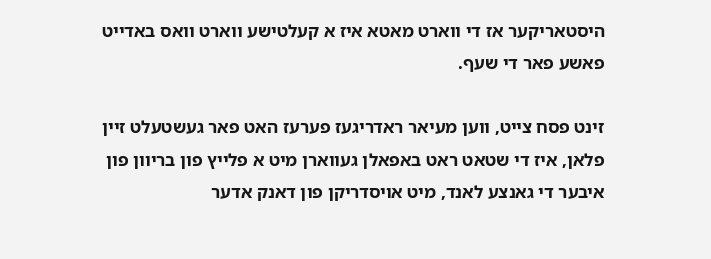היסטאריקער אז די ווארט מאטא איז א קעלטישע ווארט וואס באדייט פאשע פאר די שעף.

זינט פסח צייט, ווען מעיאר ראדריגעז פערעז האט פאר געשטעלט זיין פלאן, איז די שטאט ראט באפאלן געווארן מיט א פלייץ פון בריוון פון איבער די גאנצע לאנד, מיט אויסדריקן פון דאנק אדער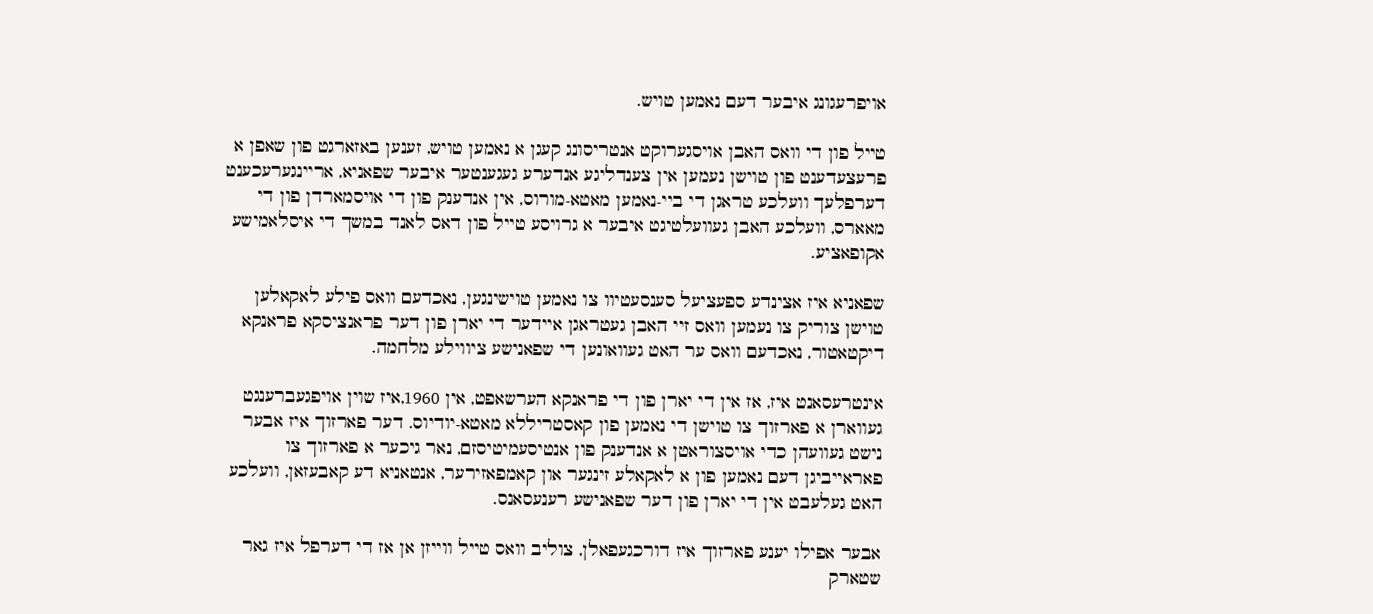אויפרעגונג איבער דעם נאמען טויש.

טייל פון די וואס האבן אויסגערוקט אנטריסונג קעגן א נאמען טויש, זענען באזארגט פון שאפן א פרעצעדענט פון טוישן נעמען אין צענדליגע אנדערע געגענטער איבער שפאניא, אריינגערעכענט דערפלעך וועלכע טראגן די ביי-נאמען מאטא-מורוס, אין אנדענק פון די אויסמארדן פון די מאארס, וועלכע האבן געוועלטיגט איבער א גרויסע טייל פון דאס לאנד במשך די איסלאמישע אקופאציע.

שפאניא איז אצינדע ספעציעל סענסעטיוו צו נאמען טוישינגען, נאכדעם וואס פילע לאקאלען טוישן צוריק צו נעמען וואס זיי האבן געטראגן איידער די יארן פון דער פראנציסקא פראנקא דיקטאטור, נאכדעם וואס ער האט געוואונען די שפאנישע ציווילע מלחמה.

אינטרעסאנט איז, אז אין די יארן פון די פראנקא הערשאפט, אין 1960,איז שוין אויפגעברענגט געווארן א פארזוך צו טוישן די נאמען פון קאסטריללא מאטא-יודיוס. דער פארזוך איז אבער נישט געוועהן כדי אויסצוראטן א אנדענק פון אנטיסעמיטיסזם, נאר גיכער א פארזוך צו פאראייביגן דעם נאמען פון א לאקאלע זינגער און קאמפאזירער, אנטאניא דע קאבעזאן, וועלכע האט געלעבט אין די יארן פון דער שפאנישע רענעסאנס.

אבער אפילו יענע פארזוך איז דורכגעפאלן, צוליב וואס טייל ווייזן אן אז די דערפל איז גאר שטארק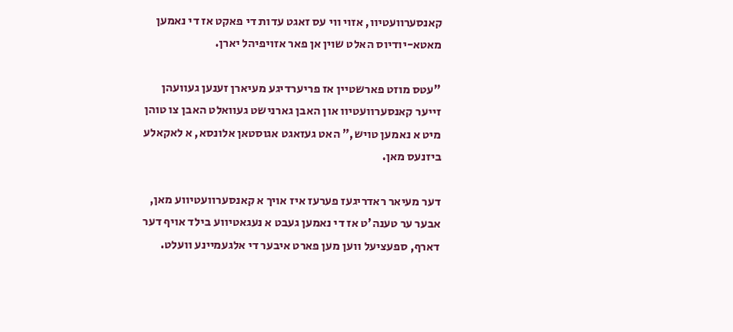קאנסערוועטיוו, אזוי ווי עס זאגט עדות די פאקט אז די נאמען מאטא-יודיוס האלט שוין אן פאר אזויפיהל יארן.

"עטס מוזט פארשטיין אז פריערדיגע מעיארן זענען געוועהן זייער קאנסערוועטיוו און האבן גארנישט געוואלט האבן צו טוהן מיט א נאמען טויש," האט געזאגט אגוסטאן אלונסא, א לאקאלע ביזנעס מאן.

דער מעיאר ראדריגעז פערעז איז אויך א קאנסערוועטיווע מאן, אבער ער טענה'ט אז די נאמען געבט א נעגאטיווע בילד אויף דער דארף, ספעציעל ווען מען פארט איבער די אלגעמיינע וועלט.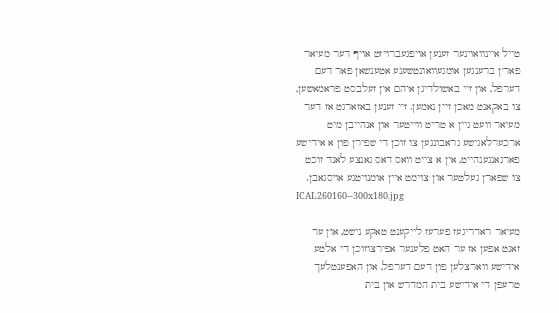טייל איינוואוינער זענען אויפגעברויזט אויף דער מעיאר פאר'ן ברענגען אומגעוואונטשענע אטענשאן פאר דעם דערפל, און זיי באשולדיגן איהם אין זעלבסט פראמאשען, צו באקאנט מאכן זיין נאמען. זיי זענען באזארגט אז דער מעיאר וועט גיין א טריט ווייטער און אנהייבן מיט ארכערלאגישע גראבונגען צו זוכן די שפירן פון א אידישע פארגאנגענהייט, אין א צייט וואס דאס גאנצע לאנד זוכט צו שפארן געלטער און צוימט איין אומנויטגע אויסגאבן.
ICAL260160--300x180.jpg

מעיאר ראדריגעז פערעז לייקענט טאקע נישט, און ער זאגט אפען אז ער האט פלענער אפירצוזוכן די אלטע אידישע ווארצלען פון דעם דערפל, און האפענטלעך טרעפן די אידישע בית המדרש און בית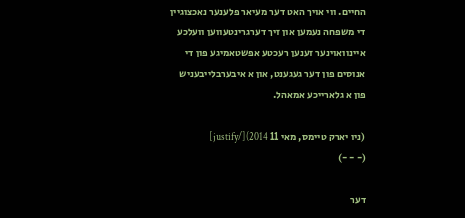החיים. ווי אויך האט דער מעיאר פלענער נאכצוגיין די משפחה נעמען און זיך דערגרינטעווען וועלכע איינוואוינער זענען רעכטע אפשטאמיגע פון די אנוסים פון דער געגענט, און א איבערבלייבעניש פון א גלארייכע אמאהל.

(ניו יארק טיימס, מאי 11 2014)[/justify]
(- - -)

דער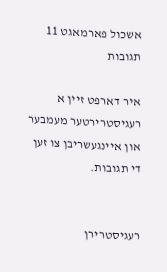אשכול פארמאגט 11 תגובות

איר דארפט זיין א רעגיסטרירטער מעמבער און איינגעשריבן צו זען די תגובות.


רעגיסטרירן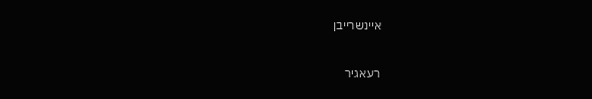איינשרייבן

רעאגיר